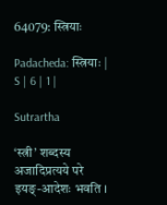64079: स्त्रियाः

Padacheda: स्त्रियाः | S | 6 | 1 |

Sutrartha

‘स्त्री’ शब्दस्य अजादिप्रत्यये परे इयङ्-आदेशः भवति ।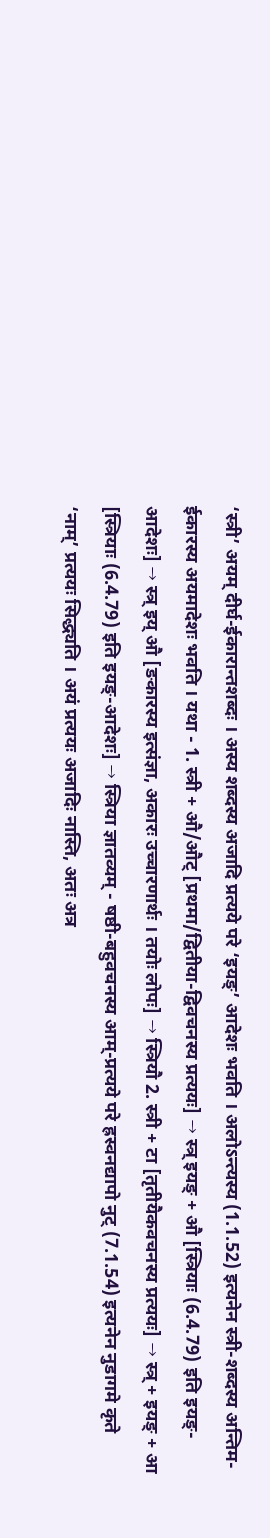‘स्त्री’ अयम् दीर्घ-ईकारान्तशब्दः । अस्य शब्दस्य अजादि प्रत्यये परे ‘इयङ्’ आदेशः भवति । अलोऽन्त्यस्य (1.1.52) इत्यनेन स्त्री-शब्दस्य अन्तिम-ईकारस्य अयमादेशः भवति । यथा - 1. स्त्री + औ/औट् [प्रथमा/द्वितीया-द्विवचनस्य प्रत्ययः] → स्त्र् इयङ् + औ [स्त्रियाः (6.4.79) इति इयङ्-आदेशः] → स्त्र् इय् औ [ङकारस्य इत्संज्ञा, अकारः उच्चारणार्थः । तयोः लोपः] → स्त्रियौ 2. स्त्री + टा [तृतीयैकवचनस्य प्रत्ययः] → स्त्र् + इयङ् + आ [स्त्रियाः (6.4.79) इति इयङ्-आदेशः] → स्त्रिया ज्ञातव्यम् - षष्ठी-बहुवचनस्य आम्-प्रत्यये परे ह्रस्वनद्यापो नुट् (7.1.54) इत्यनेन नुडागमे कृते ‘नाम्’ प्रत्ययः सिद्ध्यति । अयं प्रत्ययः अजादिः नास्ति, अतः अत्र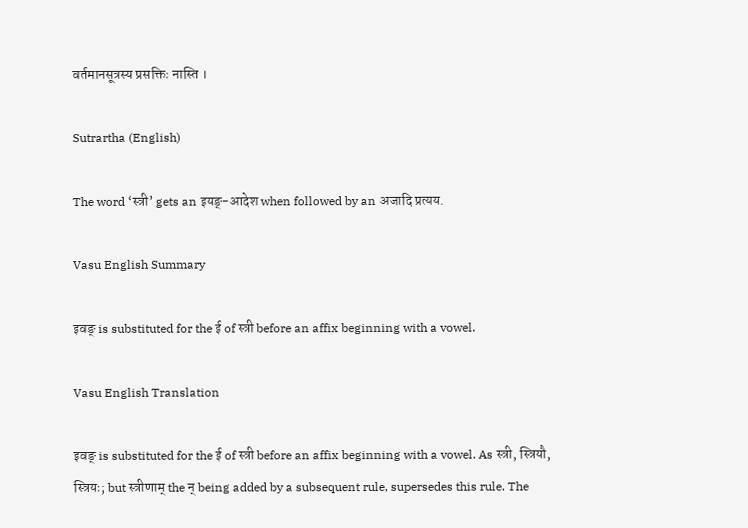वर्तमानसूत्रस्य प्रसक्तिः नास्ति ।

Sutrartha (English)

The word ‘स्त्री’ gets an इयङ्-आदेश when followed by an अजादि प्रत्यय.

Vasu English Summary

इवङ् is substituted for the ई of स्त्री before an affix beginning with a vowel.

Vasu English Translation

इवङ् is substituted for the ई of स्त्री before an affix beginning with a vowel. As स्त्री, स्त्रियौ, स्त्रियः; but स्त्रीणाम् the न् being added by a subsequent rule, supersedes this rule. The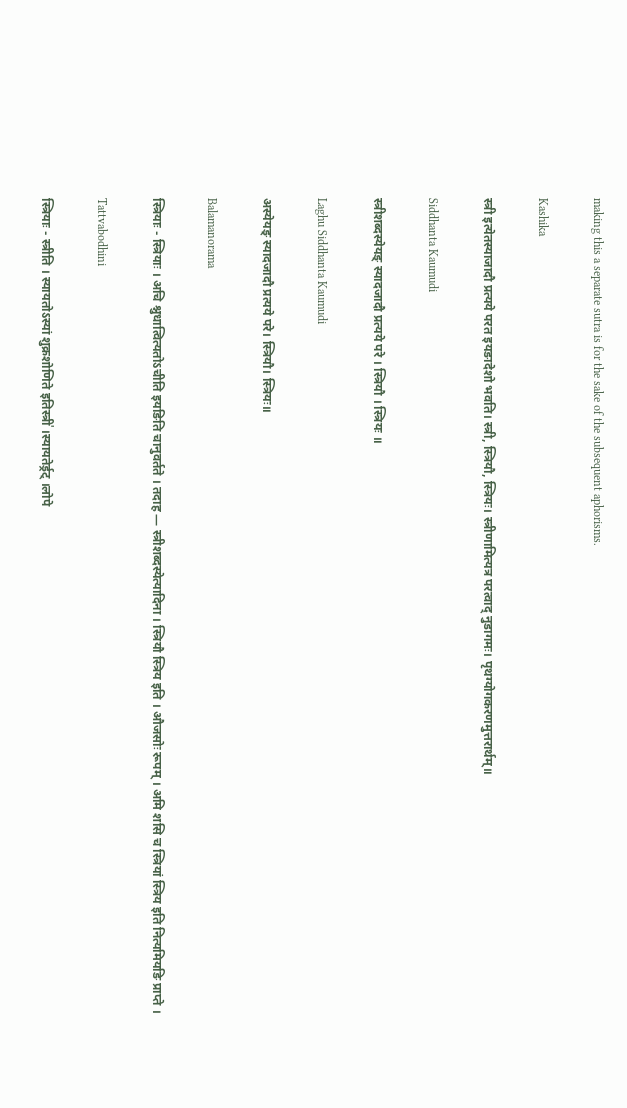making this a separate sutra is for the sake of the subsequent aphorisms.

Kashika

स्त्री इत्येतस्याजादौ प्रत्यये परत इयङादेशो भवति। स्त्री, स्त्रियौ, स्त्रियः। स्त्रीणामित्यत्र परत्वाद् नुडागमः। पृथग्योगकरणमुत्तरार्थम्॥

Siddhanta Kaumudi

स्त्रीशब्दस्येयङ् स्यादजादौ प्रत्यये परे । स्त्रियौ । स्त्रियः ॥

Laghu Siddhanta Kaumudi

अस्येयङ् स्यादजादौ प्रत्यये परे। स्त्रियौ। स्त्रियः॥

Balamanorama

स्त्रियाः - स्त्रियाः । अचि श्नुधात्वित्यतोऽचीति इयङिति चानुवर्तते । तदाह — स्त्रीशब्दस्येत्यादिना । स्त्रियौ स्त्रिय इति । औजसोः रूपम् । अमि शसि च स्त्रियां स्त्रिय इति नित्यमियङि प्राप्ते ।

Tattvabodhini

स्त्रियाः - स्त्रीति । स्यायतोऽस्यां शुक्रशोणिते इतिस्त्री॑ ।स्यायतेर्ड्रट् ।लोपे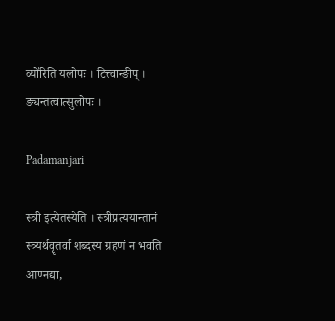व्यो॑रिति यलोपः । टित्त्वान्ङीप् । ङ्यन्तत्वात्सुलोपः ।

Padamanjari

स्त्री इत्येतस्येति । स्त्रीप्रत्ययान्तानं स्त्र्यर्थवॄतर्वा शब्दस्य ग्रहणं न भवति आण्नद्या,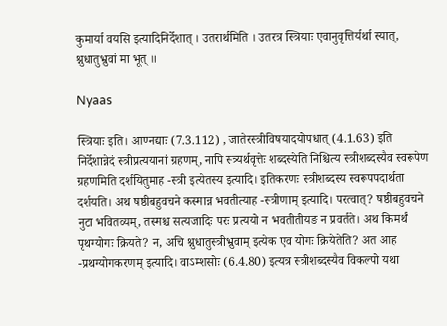कुमार्या वयसि इत्यादिनिर्देशात् । उतरार्थमिति । उतरत्र स्त्रियाः एवानुवृत्तिर्यर्था स्यात्, श्नुधातुभ्रुवां मा भूत् ॥

Nyaas

स्त्रियाः इति। आण्नद्याः (7.3.112) , जातेरस्त्रीविषयादयोपधात् (4.1.63) इति निर्देशान्नेदं स्त्रीप्रत्ययानां ग्रहणम्, नापि स्त्र्यर्थवृत्तेः शब्दस्येति निश्चित्य स्त्रीशब्दस्यैव स्वरूपेण ग्रहणमिति दर्शयितुमाह -स्त्री इत्येतस्य इत्यादि। इतिकरणः स्त्रीशब्दस्य स्वरूपपदार्थता दर्शयति। अथ षष्ठीबहुवचने कस्मान्न भवतीत्याह -स्त्रीणाम् इत्यादि। परत्वात्? षष्ठीबहुवचने नुटा भवितव्यम्, तस्मश्च सत्यजादिः परः प्रत्ययो न भवतीतीयङ न प्रवर्तते। अथ किमर्थं पृथग्योगः क्रियते? न, अचि श्नुधातुस्त्रीभ्रुवाम् इत्येक एव योगः क्रियेतेति? अत आह -प्रथग्योगकरणम् इत्यादि। वाऽम्शसोः (6.4.80) इत्यत्र स्त्रीशब्दस्यैव विकल्पो यथा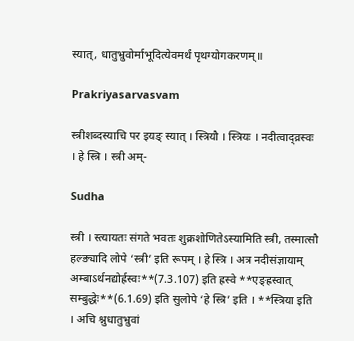स्यात्, धातुभ्रुवोर्माभूदित्येवमर्थं पृथग्योगकरणम्॥

Prakriyasarvasvam

स्त्रीशब्दस्याचि पर इयङ् स्यात् । स्त्रियौ । स्त्रियः । नदीत्वाद्व्रस्वः । हे स्त्रि । स्त्री अम्-

Sudha

स्त्री । स्त्यायतः संगते भवतः शुक्रशोणितेऽस्यामिति स्त्री, तस्मात्सौ हल्ङ्यादि लोपे ‘स्त्री’ इति रूपम् । हे स्त्रि । अत्र नदीसंज्ञायाम् अम्बाऽर्थनद्योर्ह्रस्वः**(7.3.107) इति ह्रस्वे **एङ्ह्रस्वात् सम्बुद्धेः**(6.1.69) इति सुलोपे ‘हे स्त्रि’ इति । **स्त्रिया इति । अचि श्नुधातुभ्रुवां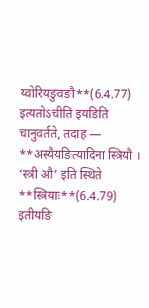य्वोरियङुवङौ**(6.4.77) इत्यतोऽचीति इयङिति चानुवर्तते, तदाह — **अस्यैयङित्यादिना स्त्रियौ । ‘स्त्री औ’ इति स्थिते **स्त्रियाः**(6.4.79) इतीयङि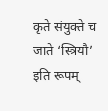कृते संयुक्ते च जाते ‘स्त्रियौ’ इति रूपम्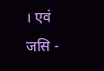। एवं जसि -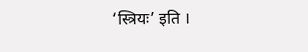‘स्त्रियः’ इति ।